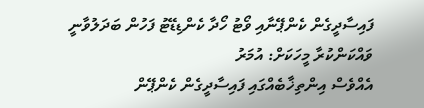ފައިސާދީގެން ކެންޕޭނާއި ވޯޓު ހޯދާ ކެންޑިޑޭޓު ފަހުން ބަދަލުވާނީ ވައްކަންކުރާ މީހަކަށް: އުމަރު
އެއްވެސް އިންތިޚާބެއްގައި ފައިސާދީގެން ކެންޕޭން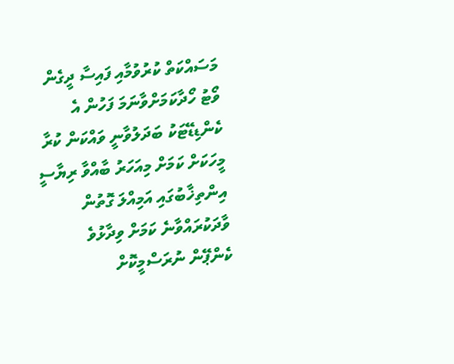މަސައްކަތް ކުރުވުމާއި ފައިސާ ދީގެން ވޯޓު ހޯދާކަމަށްވާނަމަ ފަހުން އެ ކެންޑިޑޭޓަކު ބަދަލުވާނީ ވައްކަން ކުރާ މީހަކަށް ކަމަށް މިއަހަރު ބާއްވާ ރިޔާސީ އިންތިޚާބުގައި އަމިއްލަ ގޮތުން ވާދަކުރައްވާނެ ކަމަށް ވިދާޅުވެ ކެންޕޭން ނުރަސްމީކޮށް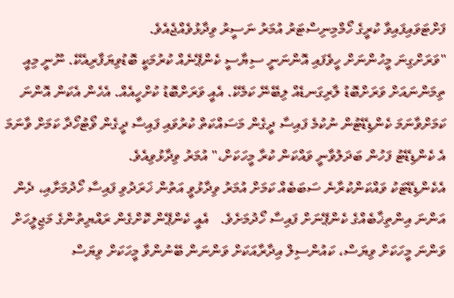ފަށްޓަވައިފައިވާ ކުރީގެ ހޯމްމިނިސްޓަރު އުމަރު ނަސީރު ވިދާޅުވެއްޖެއެވެ.
"ވަރަށްގިނަ މީހުންނަށް ހީވެފައި އޮންނަނީ ސިޔާސީ ކެންޕޭނެއް ކުރުމަކީ ބޮޑުވިޔަފާރިއެކޭ. ނޫނީ މިއީ ތިމަންނައަށް ވަރަށްބޮޑު ލާރިގަނޑެއް ލިބޭނޭ ކަމެކޭ. އެއީ ވަރަށްބޮޑު ކުށްހީއެއް. އެހެން އެކަން އޮންނަ ކަމަށްވާނަމަ ކެންޑިޑޭޓުން ނުކުމެ ފައިސާ ދީގެން މަސައްކަތް ކުރުވައި ފައިސާ ދީގެން ވޯޓުހޯދާ ކަމަށް ވާނަމަ އެ ކެންޑިޑޭޓު ފަހުން ބަދަލުވާނީ ވައްކަން ކުރާ މީހަކަށް،" އުމަރު ވިދާޅުވިއެވެ.
އެކެންޑިޑޭޓަކު ވައްކަންކުރާނެ ސަބަބެއް ކަމަށް އުމަރު ވިދާޅުވީ އަތުން ޚަރަދުވި ފައިސާ ހޯދުމަށާއި، ދެން އަންނަ އިންތިޚާބެއްގެ ކެންޕޭނަށް ފައިސާ ހޯދުމަށެވެ.   އެއީ ކެންޕޭން ކޮށްގެން ރައްޔިތުންގެ މަޖިލީހަށް ވަންނަ މީހަކަށް ވިޔަސް، ކައުންސިލް އިދާރާއަކަށް ވަންނަން ބޭނުންވާ މީހަކަށް ވިޔަސް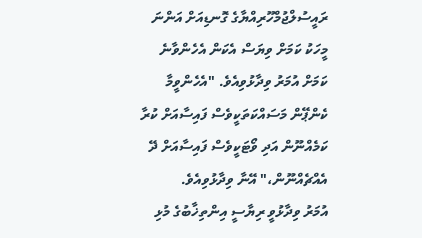ރައީސުލްޖުމްހޫރިއްޔާގެ ގޮނޑިއަށް އަންނަ މީހަކު ކަމަށް ވިޔަސް އެކަން އެހެންވާނެ ކަމަށް އުމަރު ވިދާޅުވިއެވެ. "އެހެންވީމާ ކެންޕޭން މަސައްކަތަކީވެސް ފައިސާއަށް ކުރާ ކަމެއްނޫން އަދި ވޯޓަކީވެސް ފައިސާއަށް ދޭ އެއްޗެއްނޫން،" އޭނާ ވިދާޅުވިއެވެ.
އުމަރު ވިދާޅުވީ ރިޔާސީ އިންތިޚާބުގެ މުޅި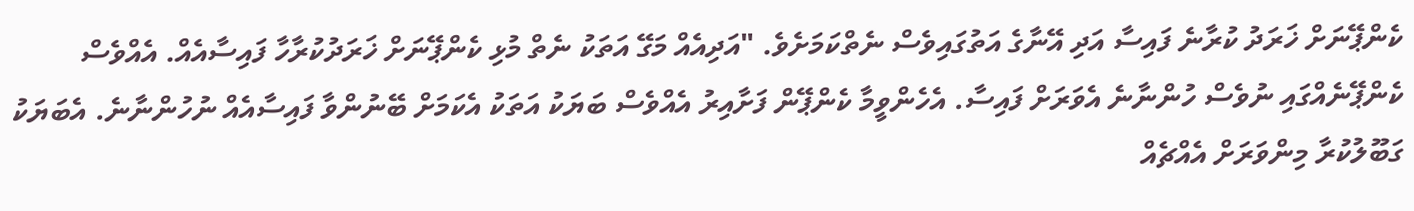ކެންޕޭނަށް ޚަރަދު ކުރާނެ ފައިސާ އަދި އޭނާގެ އަތުގައިވެސް ނެތްކަމަށެވެ. "އަދިއެއް މަގޭ އަތަކު ނެތް މުޅި ކެންޕޭނަށް ޚަރަދުކުރާހާ ފައިސާއެއް. އެއްވެސް ކެންޕޭނެއްގައި ނުވެސް ހުންނާނެ އެވަރަށް ފައިސާ. އެހެންވީމާ ކެންޕޭން ފަށާއިރު އެއްވެސް ބަޔަކު އަތަކު އެކަމަށް ބޭނުންވާ ފައިސާއެއް ނުހުންނާނެ. އެބަޔަކު ގަބޫލުކުރާ މިންވަރަށް އެއްޗެއް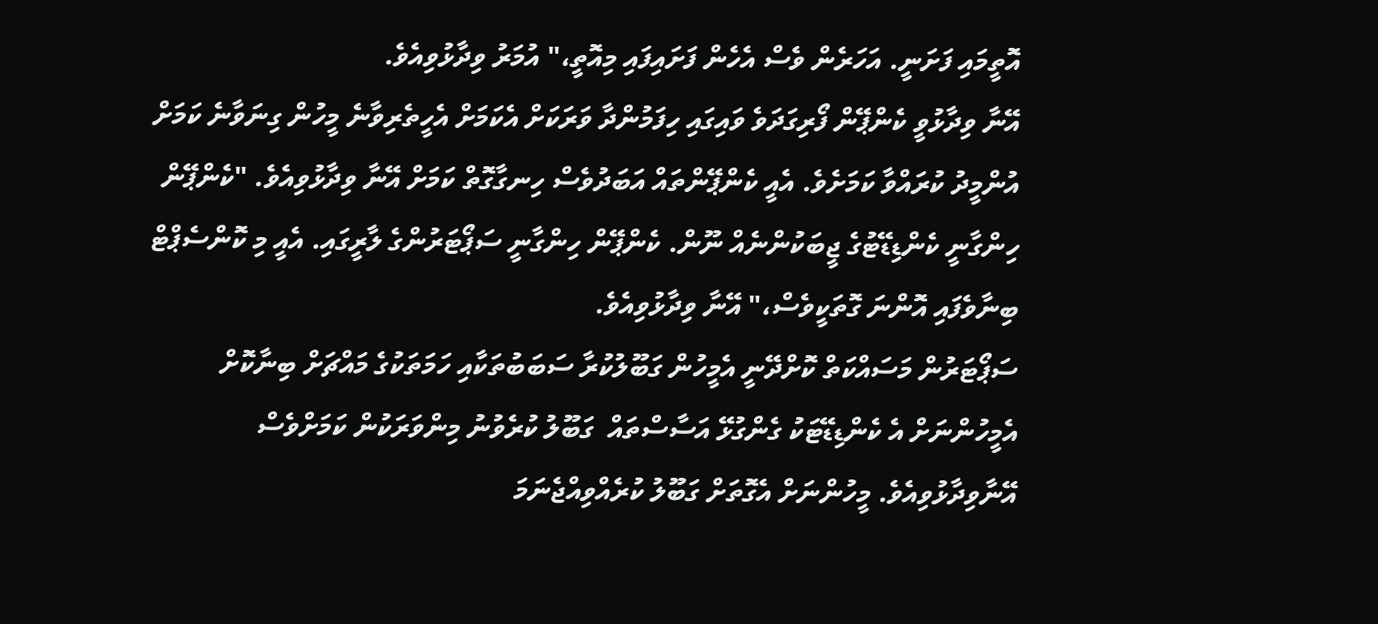އޮތީމައި ފަށަނީ. އަހަރެން ވެސް އެހެން ފަށައިފައި މިއޮތީ،" އުމަރު ވިދާޅުވިއެވެ.
އޭނާ ވިދާޅުވީ ކެންޕޭން ފޯރިގަދަވެ ވައިގައި ހިފަމުންދާ ވަރަކަށް އެކަމަށް އެހީތެރިވާނެ މީހުން ގިނަވާނެ ކަމަށް އުންމީދު ކުރައްވާ ކަމަށެވެ. އެއީ ކެންޕޭންތައް އަބަދުވެސް ހިނގާގޮތް ކަމަށް އޭނާ ވިދާޅުވިއެވެ. "ކެންޕޭން ހިންގާނީ ކެންޑިޑޭޓުގެ ޖީބަކުންނެއް ނޫން. ކެންޕޭން ހިންގާނީ ސަޕޯޓަރުންގެ ލާރީގައި. އެއީ މި ކޮންސެޕްޓް ބިނާވެފައި އޮންނަ ގޮތަކީވެސް،" އޭނާ ވިދާޅުވިއެވެ.
ސަޕޯޓަރުން މަސައްކަތް ކޮށްދޭނީ އެމީހުން ގަބޫލުކުރާ ސަބަބުތަކާއި ހަމަތަކުގެ މައްޗަށް ބިނާކޮށް އެމީހުންނަށް އެ ކެންޑިޑޭޓަކު ގެންގުޅޭ އަސާސްތައް  ގަބޫލު ކުރެވުނު މިންވަރަކުން ކަމަށްވެސް އޭނާވިދާޅުވިއެވެ. މީހުންނަށް އެގޮތަށް ގަބޫލު ކުރެއްވިއްޖެނަމަ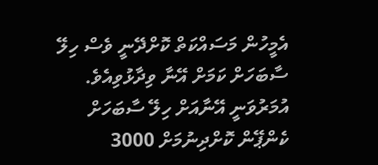އެމީހުން މަސައްކަތް ކޮށްދޭނީ ވެސް ހިލޭ ސާބަހަށް ކަމަށް އޭނާ ވިދާޅުވިއެވެ.
އުމަރުވަނީ އޭނާއަށް ހިލޭ ސާބަހަށް ކެންޕޭން ކޮށްދިނުމަށް 3000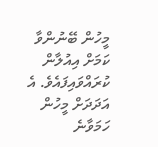މީހުން ބޭނުންވާ ކަމަށް އިއުލާން ކުރައްވައިފައެވެ. އެ އަދަދަށް މީހުން ހަމަވާނެ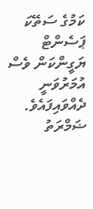ކަމުގެ ސަތޭކަ ޕަސެންޓް ޔަގީންކަން ވެސް އުމަރުވަނީ ދެއްވައިފައެވެ.
ޟަމްރަތު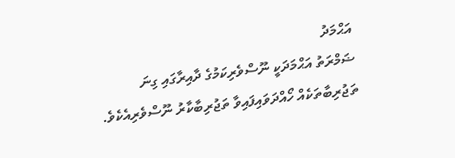އަޙްމަދު
ޟަމްރަތު އަޙްމަދަކީ ނޫސްވެރިކަމުގެ ދާއިރާގައި ގިނަ ތަޖުރިބާތަކެއް ހޯއްދަވައިފައިވާ ތަޖުރިބާކާރު ނޫސްވެރިއެކެވެ.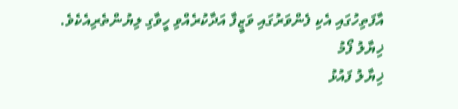އާފަތިހުގައި އެކި ފެންވަރުގައި ވަޒީފާ އަދާކުރެއްވި ހީވާގި ލިޔުންތެރިއެކެވެ.
ޚިޔާލު ފޯމު
ޚިޔާލު ފައުޅު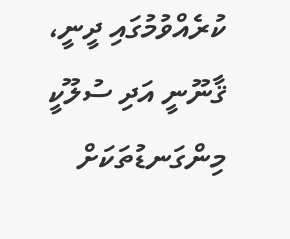ކުރެއްވުމުގައި ދީނީ، ޤާނޫނީ އަދި ސުލޫކީ މިންގަނޑުތަކަށް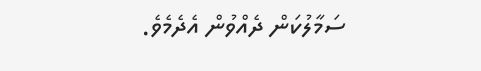ސަމާލުކަން ދެއްވުން އެދެމެވެ.